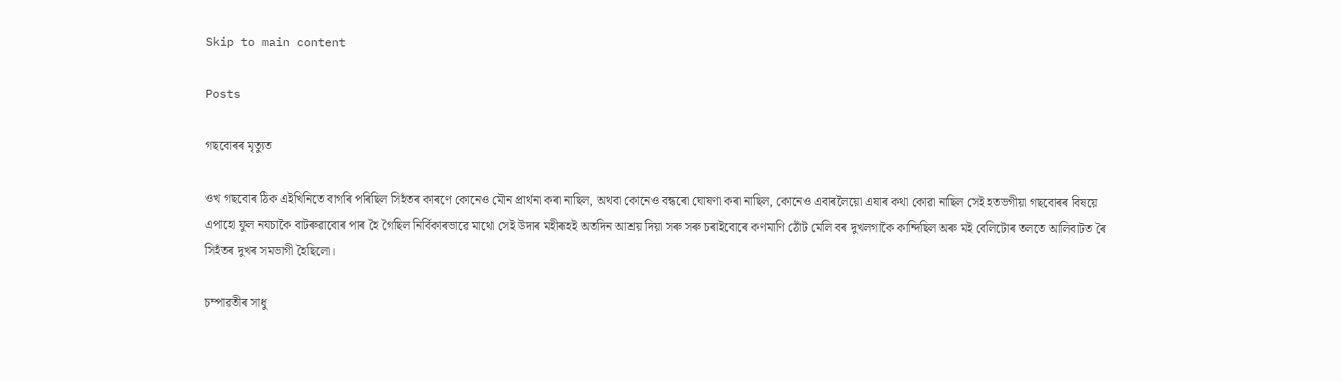Skip to main content

Posts

গছবোৰৰ মৃত্যুত

ওখ গছবোৰ ঠিক এইখিনিতে বাগৰি পৰিছিল সিহঁতৰ কাৰণে কোনেও মৌন প্ৰাৰ্থনা কৰা নাছিল, অথবা কোনেও বন্ধৰো ঘোষণা কৰা নাছিল, কোনেও এবাৰলৈয়ো এষাৰ কথা কোৱা নাছিল সেই হতভগীয়া গছবোৰৰ বিষয়ে এপাহো ফুল নযচাকৈ বাটৰুৱাবোৰ পাৰ হৈ গৈছিল নিৰ্বিকাৰভাৱে মাথো সেই উদাৰ মহীৰূহই অতদিন আশ্ৰয় দিয়া সৰু সৰু চৰাইবোৰে কণমাণি ঠোঁট মেলি বৰ দুখলগাকৈ কান্দিছিল অৰু মই বেলিটোৰ তলতে আলিবাটত ৰৈ সিহঁতৰ দুখৰ সমভাগী হৈছিলো।

চম্পাৱতীৰ সাধু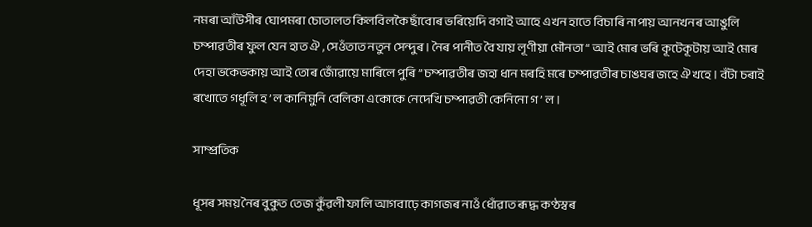নমৰা আঁউসীৰ ঘোপমৰা চোতালত কিলবিলকৈ ছাঁবোৰ ভৰিয়েদি বগাই আহে এখন হাতে বিচাৰি নাপায় আনখনৰ আঙুলি চম্পাৱতীৰ ফুল যেন হাত ঐ , সেওঁতাত নতুন সেন্দুৰ । নৈৰ পানীত বৈ যায় লূণীয়া মৌনতা “ আই মোৰ ভৰি কূটেকূটায় আই মোৰ দেহা ভকেভকায় আই তোৰ জোঁৱায়ে মাৰিলে পুৰি ” চম্পাৱতীৰ জহা ধান মৰহি মৰে চম্পাৱতীৰ চাঙঘৰ জহে ঐ খহে । বঁটা চৰাই ৰখোতে গধূলি হ ’ ল কানিমুনি বেলিকা একোকে নেদেখি চম্পাৱতী কেনিনো গ ’ ল ।

সাম্প্ৰতিক

ধূসৰ সময় নৈৰ বুকুত তেজ কুঁৱলী ফালি আগবাঢ়ে কাগজৰ নাওঁ ধোঁৱাত ৰূদ্ধ কণ্ঠস্বৰ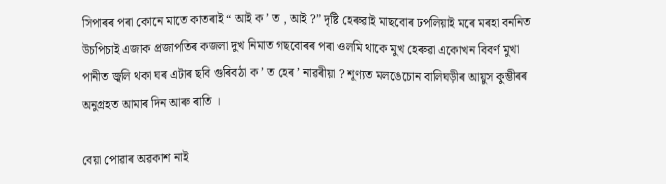সিপাৰৰ পৰা কোনে মাতে কাতৰাই “ আই ক ’ ত , আই ?” দৃষ্টি হেৰুৱাই মাছবোৰ ঢপলিয়াই মৰে মৰহা বননিত উচপিচাই এজাক প্ৰজাপতিৰ কজলা দুখ নিমাত গছবোৰৰ পৰা ওলমি থাকে মুখ হেৰুৱা একোখন বিবৰ্ণ মুখা পানীত জ্বলি থকা ঘৰ এটাৰ ছবি গুৰিবঠা ক ’ ত হেৰ ’ নাৱৰীয়া ? শূণ্যত মলঙেচোন বালিঘড়ীৰ আয়ুস কুম্ভীৰৰ অনুগ্ৰহত আমাৰ দিন আৰু ৰাতি ।

বেয়া পোৱাৰ অৱকাশ নাই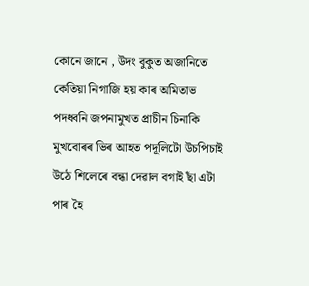কোনে জানে , উদং বুকুত অজানিতে কেতিয়া নিগাজি হয় কাৰ অমিতাভ পদধ্বনি জপনামুখত প্ৰাচীন চিনাকি মুখবোৰৰ ভিৰ আহত পদূলিটো উচপিচাই উঠে শিলেৰে বন্ধা দেৱাল বগাই ছাঁ এটা পাৰ হৈ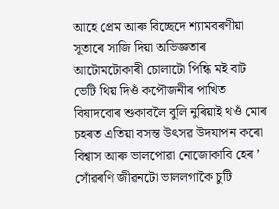আহে প্ৰেম আৰু বিচ্ছেদে শ্যামবৰণীয়া সূতাৰে সাজি দিয়া অভিজ্ঞতাৰ আটোমটোকাৰী চোলাটো পিন্ধি মই বাট ভেটি থিয় দিওঁ কপৌজনীৰ পাখিত বিষাদবোৰ শুকাবলৈ বুলি নুৰিয়াই থওঁ মোৰ চহৰত এতিয়া বসন্ত উৎসৱ উদযাপন কৰো বিশ্বাস আৰু ভালপোৱা নোজোকাবি হেৰ ’ সোঁৱৰণি জীৱনটো ভাললগাকৈ চুটি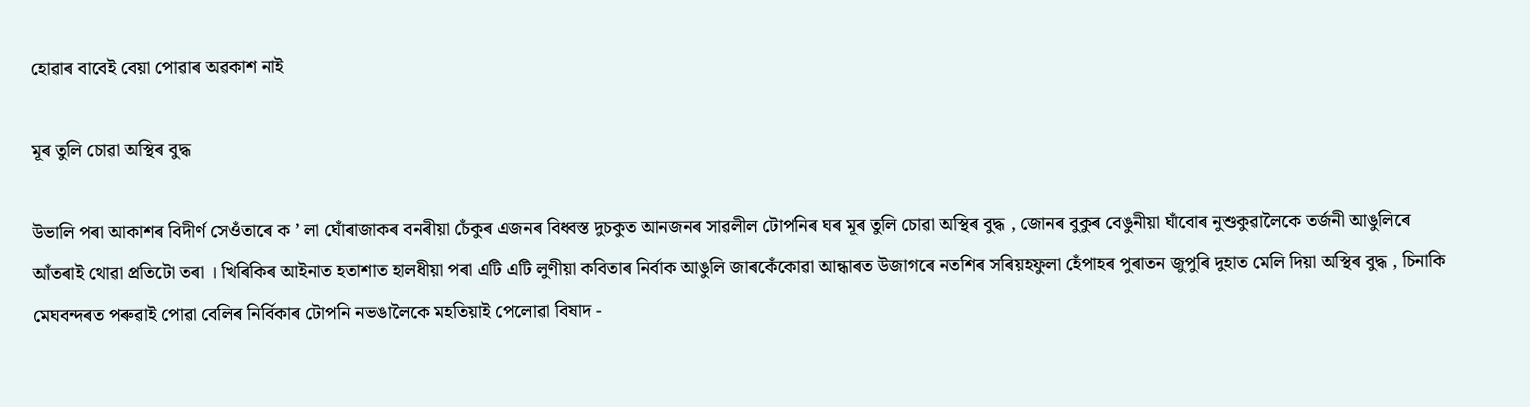হোৱাৰ বাবেই বেয়া পোৱাৰ অৱকাশ নাই

মূৰ তুলি চোৱা অস্থিৰ বুদ্ধ

উভালি পৰা আকাশৰ বিদীৰ্ণ সেওঁতাৰে ক ’ লা ঘোঁৰাজাকৰ বনৰীয়া চেঁকুৰ এজনৰ বিধ্বস্ত দুচকুত আনজনৰ সাৱলীল টোপনিৰ ঘৰ মূৰ তুলি চোৱা অস্থিৰ বুদ্ধ , জোনৰ বুকুৰ বেঙুনীয়া ঘাঁবোৰ নুশুকুৱালৈকে তৰ্জনী আঙুলিৰে আঁতৰাই থোৱা প্ৰতিটো তৰা । খিৰিকিৰ আইনাত হতাশাত হালধীয়া পৰা এটি এটি লুণীয়া কবিতাৰ নিৰ্বাক আঙুলি জাৰকেঁকোৱা আন্ধাৰত উজাগৰে নতশিৰ সৰিয়হফুলা হেঁপাহৰ পুৰাতন জুপুৰি দুহাত মেলি দিয়া অস্থিৰ বুদ্ধ , চিনাকি মেঘবন্দৰত পৰুৱাই পোৱা বেলিৰ নিৰ্বিকাৰ টোপনি নভঙালৈকে মহতিয়াই পেলোৱা বিষাদ -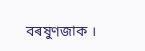বৰষুণজাক ।